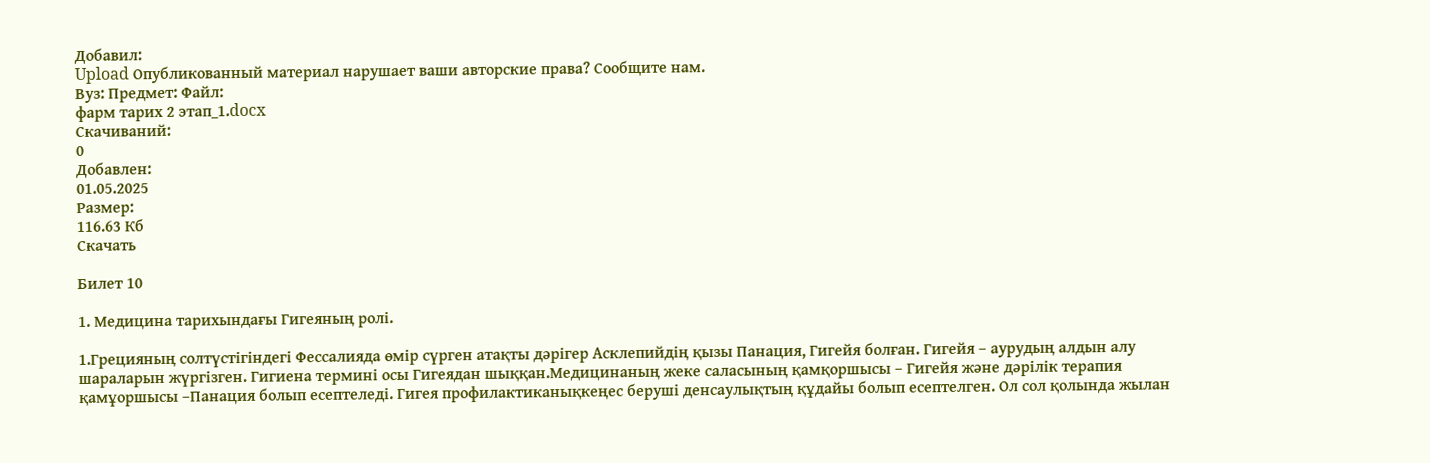Добавил:
Upload Опубликованный материал нарушает ваши авторские права? Сообщите нам.
Вуз: Предмет: Файл:
фарм тарих 2 этап_1.docx
Скачиваний:
0
Добавлен:
01.05.2025
Размер:
116.63 Кб
Скачать

Билет 10

1. Медицина тарихындағы Гигеяның ролі.

1.Грецияның солтүстігіндегі Фессалияда өмір сүрген атақты дәрігер Асклепийдің қызы Панация, Гигейя болған. Гигейя – аурудың алдын алу шараларын жүргізген. Гигиена термині осы Гигеядан шыққан.Медицинаның жеке саласының қамқоршысы – Гигейя және дәрілік терапия қамұоршысы –Панация болып есептеледі. Гигея профилактиканықкеңес беруші денсаулықтың құдайы болып есептелген. Ол сол қолында жылан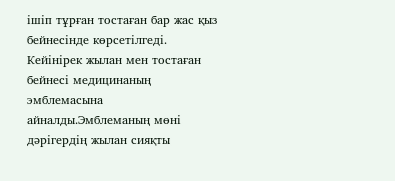ішіп тұрған тостаған бар жас қыз бейнесінде көрсетілгеді. Кейінірек жылан мен тостаған бейнесі медицинаның эмблемасына айналды.Эмблеманың мөні дәрігердің жылан сияқты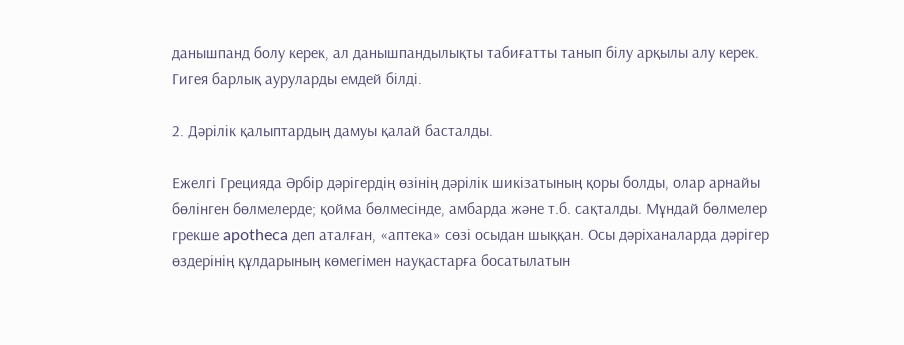данышпанд болу керек, ал данышпандылықты табиғатты танып білу арқылы алу керек. Гигея барлық ауруларды емдей білді.

2. Дәрілік қалыптардың дамуы қалай басталды.

Ежелгі Грецияда Әрбір дәрігердің өзінің дәрілік шикізатының қоры болды, олар арнайы бөлінген бөлмелерде; қойма бөлмесінде, амбарда және т.б. сақталды. Мұндай бөлмелер грекше apotheca деп аталған, «аптека» сөзі осыдан шыққан. Осы дәріханаларда дәрігер өздерінің құлдарының көмегімен науқастарға босатылатын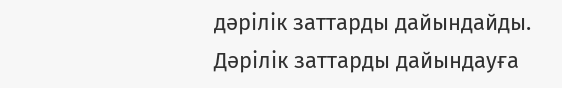дәрілік заттарды дайындайды. Дәрілік заттарды дайындауға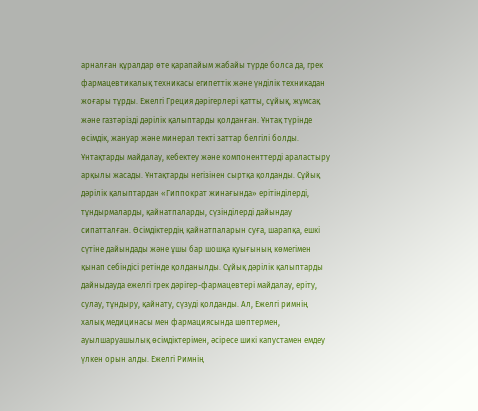арналған құралдар өте қарапайым жабайы түрде болса да, грек фармацевтикалық техникасы египеттік және үнділік техникадан жоғары тұрды. Ежелгі Греция дәрігерлері қатты, сұйық, жұмсақ және газтәрізді дәрілік қалыптарды қолданған. Ұнтақ түрінде өсімдік, жануар және минерал текті заттар белгілі болды. Ұнтақтарды майдалау, кебектеу және компоненттерді араластыру арқылы жасады. Ұнтақтарды негізінен сыртқа қолданды. Сұйық дәрілік қалыптардан «Гиппократ жинағында» ерітінділерді, тұндырмаларды, қайнатпаларды, сүзінділерді дайындау сипатталған. Өсімдіктердің қайнатпаларын суға, шарапқа, ешкі сүтіне дайындады және ұшы бар шошқа қуығының көмегімен қынап себіндісі ретінде қолданылды. Сұйық дәрілік қалыптарды дайныдауда ежелгі грек дәрігер-фармацевтері майдалау, еріту, сулау, тұндыру, қайнату, сүзуді қолданды. Ал, Ежелгі римнің халық медицинасы мен фармациясында шөптермен, ауылшаруашылық өсімдіктерімен, әсіресе шикі капустамен емдеу үлкен орын алды. Ежелгі Римнің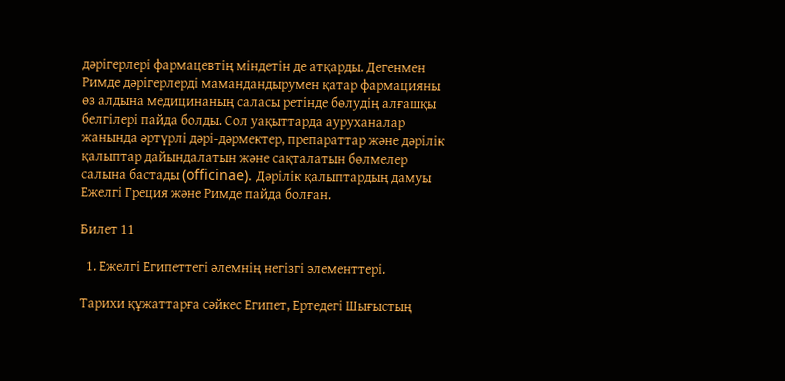дәрігерлері фармацевтің міндетін де атқарды. Дегенмен Римде дәрігерлерді мамандандырумен қатар фармацияны өз алдына медицинаның саласы ретінде бөлудің алғашқы белгілері пайда болды. Сол уақыттарда ауруханалар жанында әртүрлі дәрі-дәрмектер, препараттар және дәрілік қалыптар дайындалатын және сақталатын бөлмелер салына бастады (officinae). Дәрілік қалыптардың дамуы Ежелгі Греция және Римде пайда болған.

Билет 11

  1. Ежелгі Египеттегі әлемнің негізгі элементтері.

Тарихи құжаттарға сәйкес Египет, Ертедегі Шығыстың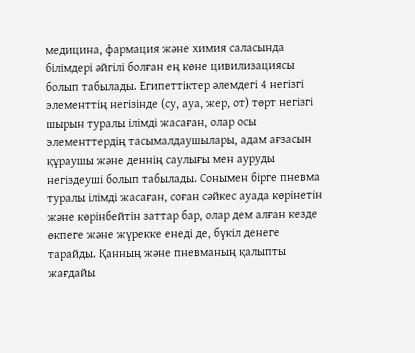медицина, фармация және химия саласында білімдері әйгілі болған ең көне цивилизациясы болып табылады. Египеттіктер әлемдегі 4 негізгі элементтің негізінде (су, ауа, жер, от) төрт негізгі шырын туралы ілімді жасаған, олар осы элементтердің тасымалдаушылары, адам ағзасын құраушы және деннің саулығы мен ауруды негіздеуші болып табылады. Сонымен бірге пневма туралы ілімді жасаған, соған сәйкес ауада көрінетін және көрінбейтін заттар бар, олар дем алған кезде өкпеге және жүрекке енеді де, бүкіл денеге тарайды. Қанның және пневманың қалыпты жағдайы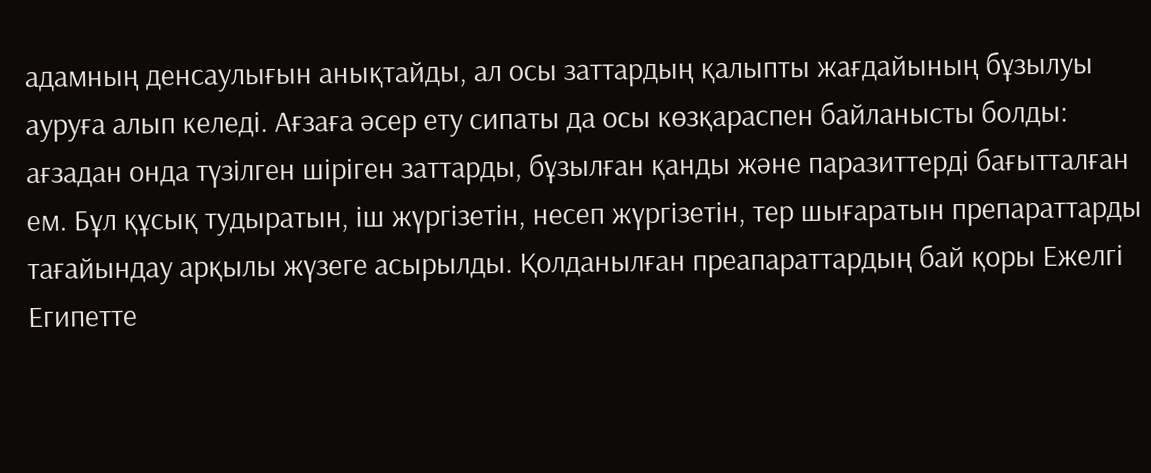адамның денсаулығын анықтайды, ал осы заттардың қалыпты жағдайының бұзылуы ауруға алып келеді. Ағзаға әсер ету сипаты да осы көзқараспен байланысты болды: ағзадан онда түзілген шіріген заттарды, бұзылған қанды және паразиттерді бағытталған ем. Бұл құсық тудыратын, іш жүргізетін, несеп жүргізетін, тер шығаратын препараттарды тағайындау арқылы жүзеге асырылды. Қолданылған преапараттардың бай қоры Ежелгі Египетте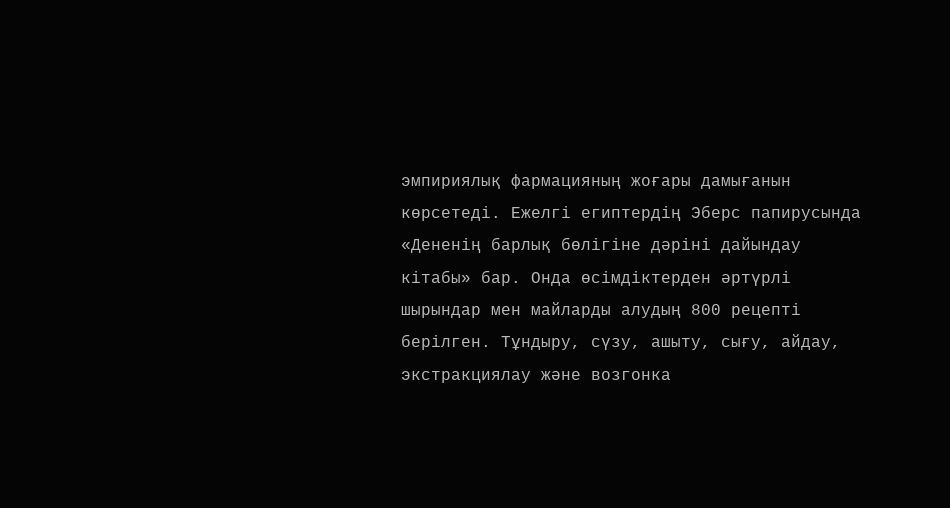эмпириялық фармацияның жоғары дамығанын көрсетеді. Ежелгі египтердің Эберс папирусында «Дененің барлық бөлігіне дәріні дайындау кітабы» бар. Онда өсімдіктерден әртүрлі шырындар мен майларды алудың 800 рецепті берілген. Тұндыру, сүзу, ашыту, сығу, айдау, экстракциялау және возгонка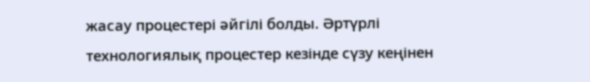жасау процестері әйгілі болды. Әртүрлі технологиялық процестер кезінде сүзу кеңінен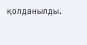қолданылды.